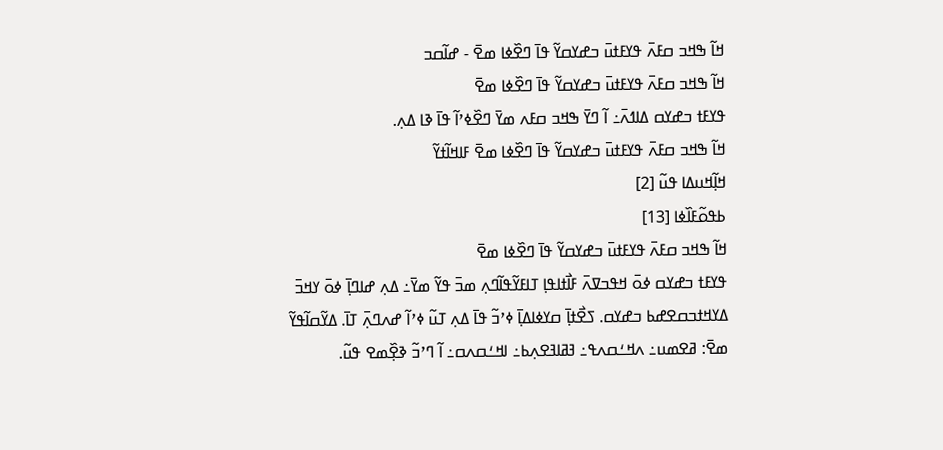ߞߊ߬ ߒߞߏ ߛߓߍ߫ ߟߌߓߙߎ߫ ߏߝߌߛߌ߬ ߟߊ߫ ߣߐ߰ߦߊ ߘߐ߫ - ߝߊ߬ߛߏ
ߞߊ߬ ߒߞߏ ߛߓߍ߫ ߟߌߓߙߎ߫ ߏߝߌߛߌ߬ ߟߊ߫ ߣߐ߰ߦߊ ߘߐ߫
ߟߌߓߙ ߏߝߌߛ ߡߊߗߍ߫߸ ߊ߬ ߣߌ߫ ߒߞߏ ߛߓߍ ߘߌ߫ ߣߐ߰ߦߴߊ߬ ߟߊ߫ ߢߊ ߡߍ߲.
ߞߊ߬ ߒߞߏ ߛߓߍ߫ ߟߌߓߙߎ߫ ߏߝߌߛߌ߬ ߟߊ߫ ߣߐ߰ߦߊ ߘߐ߫ ߓߊߞߊ߬ߙߌ߬
ߞߊ߲߬ߞߎߡߊ ߟߎ߬ [2]
ߕߟߋ߬ߓߊ߰ߦߊ [13]
ߞߊ߬ ߒߞߏ ߛߓߍ߫ ߟߌߓߙߎ߫ ߏߝߌߛߌ߬ ߟߊ߫ ߣߐ߰ߦߊ ߘߐ߫
ߟߌߓߙ ߏߝߌߛ ߦߋ߫ ߞߟߏߜߍ߫ ߓߊ߯ߙߊߟߊ߲ ߠߊߓߌ߬ߟߊ߬ߣߍ߲ ߘߏ߫ ߟߌ߬ ߘߌ߫߸ ߡߍ߲ ߝߊߣߊ߲߫ ߦߋ߫ ߌߞߏ߫ ߡߌߞߙߏߛߐߝߕ ߏߝߌߛ. ߖߐ߯ߙߊ߲߫ ߛߌߦߊߡߊ߲߫ ߦߴߏ߬ ߟߊ߫ ߡߍ߲ ߠߎ߬ ߦߴߊ߬ ߝߍߣߍ߲߫ ߠߊ߫. ߡߌ߬ߛߊ߬ߟߌ߬ ߘߐ߫: ߥߐߘߎ߸ ߍߞߑߛߍߟ߸ ߔߥߊߔߐߍ߲ߕ߸ ߊߞߑߛߍߛ߸ ߊ߬ ߣߴߏ߬ ߢߐ߲߰ߘߐ ߟߎ߬.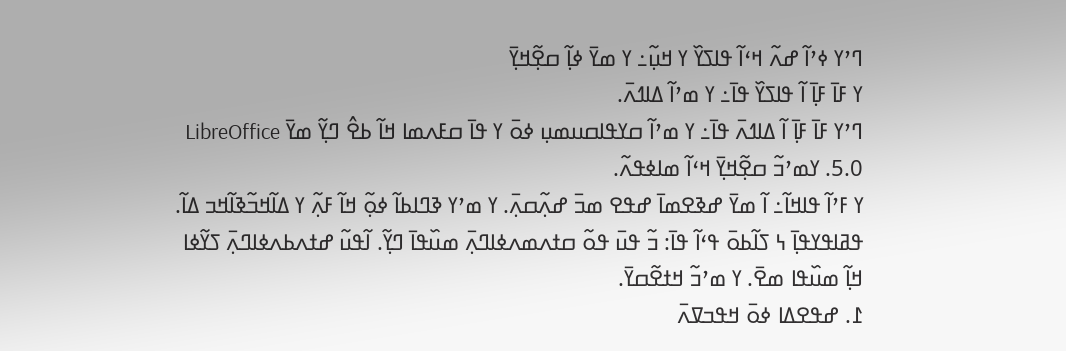ߣߴߌ ߦߴߊ߬ ߝߍ߬ ߞߵߊ߬ ߟߊߖߌ߰ ߌ ߞߎ߲߬߸ ߌ ߘߌ߫ ߦߊ߲߬ ߛߐ߲߬ߞߌ߲߫
ߌ ߓߊ߫ ߓߊ߲߫ ߊ߬ ߟߊߖߌ߰ ߟߊ߫߸ ߌ ߘߴߊ߬ ߡߊߗߍ߫.
ߣߴߌ ߓߊ߫ ߓߊ߲߫ ߊ߬ ߡߊߗߍ߫ ߟߊ߫߸ ߌ ߘߴߊ߬ ߛߌߟߊߛߎߘߎ߲ ߦߋ߫ ߌ ߟߊ߫ ߛߓߍߘߊ ߞߊ߬ ߕߐ߮ ߣߌ߲߬ ߘߌ߫ LibreOffice 5.0. ߌߘߴߏ߬ ߛߐ߲߬ߞߌ߲߫ ߞߵߊ߬ ߘߊߦߟߍ߬.
ߌ ߓߴߊ߬ ߟߊߞߊ߬߸ ߊ߬ ߘߌ߫ ߝߢߐߘߊ߫ ߝߟߐ ߘߏ߫ ߝߍ߲߬ߛߍ߲߫. ߌ ߘߴߌ ߢߣߊߕߊ߬ ߦߋ߲߬ ߞߊ߬ ߓߍ߲߬ ߌ ߡߊ߬ߞߏ߬ߢߊ߬ߞߏ ߡߊ߬. ߟߥߊߟߌߟߊ߲߫ ߆ ߖߊ߬ߕߋ߫ ߟߵߊ߬ ߟߊ߫: ߏ߬ ߟߎ߫ ߟߋ߬ ߛߙߍߘߍߦߊߣߍ߲߫ ߘߎ߰ߟߊ߫ ߣߌ߲߬. ߊ߬ߟߎ߬ ߝߙߍߕߍߦߊߣߍ߲߫ ߖߌ߬ߦߊ ߞߊ߲߬ ߘߎ߰ߟߊ ߘߐ߫. ߌ ߘߴߏ߬ ߞߙߐ߬ߛߌ߫.
߁. ߝߟߐߡߊ ߦߋ߫ ߞߟߏߜߍ߫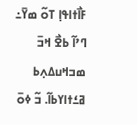ߓߊ߯ߙߊߟߊ߲ ߠߋ߬ ߘߌ߫߸ ߣߴߊ߬ ߕߐ߯ ߞߏ߫ ߘߏߞߎߡߍ߲ߕ ߥߑߙߊߌߕߊ߬. ߏ߬ ߦߋ߫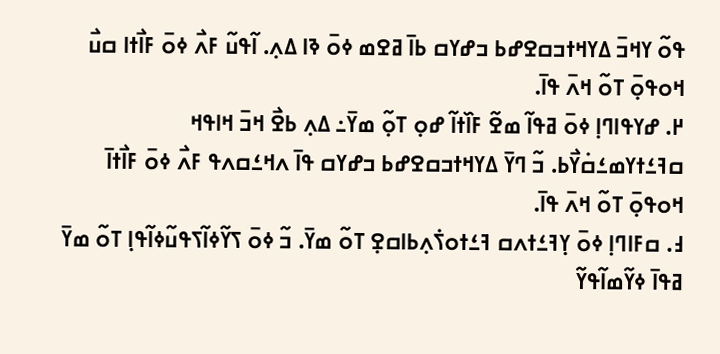ߟߋ߬ ߌߞߏ߫ ߡߌߞߙߏߛߐߝߕ ߏߝߌߛ ߕߊ߫ ߥߐߘ ߦߋ߫ ߢߊ ߡߍ߲. ߊ߬ߟߎ߬ ߓߍ߯ ߦߋ߫ ߓߊ߯ߙߊ ߛߎ߯ ߞߋߟߋ߲߫ ߠߋ߬ ߞߍ߫ ߟߊ߫.
߂. ߝߌߟߊߣߊ߲ ߦߋ߫ ߥߟߊ߬ ߘߐ߬ ߓߊ߰ߙߊ߬ ߝߋ߲ ߠߋ߲߬ ߘߌ߫߸ ߡߍ߲ ߕߐ߯ ߞߏ߫ ߞߊߟߞ ߛߔߑߙߌߘߑߛ߭ߌ߯ߕ. ߏ߬ ߣߌ߫ ߡߌߞߙߏߛߐߝߕ ߏߝߌߛ ߟߊ߫ ߍߞߑߛߍߟ ߓߍ߯ ߦߋ߫ ߓߊ߯ߙߊ߫ ߞߋߟߋ߲߫ ߠߋ߬ ߞߍ߫ ߟߊ߫.
߃. ߛߓߊߣߊ߲ ߦߋ߫ ߌ߲ߔߑߙߍߛ ߔߑߙߋߖ߭ߍ߲ߕߊߛߐ߲ ߠߋ߬ ߘߌ߫. ߏ߬ ߦߋ߫ ߖߌ߬ߦߊ߬ߖߟߎ߬ߦߊ߬ߟߊ߲ ߠߋ߬ ߘߌ߫ ߥߟߊ߫ ߦߌ߬ߘߊ߬ߟߌ߬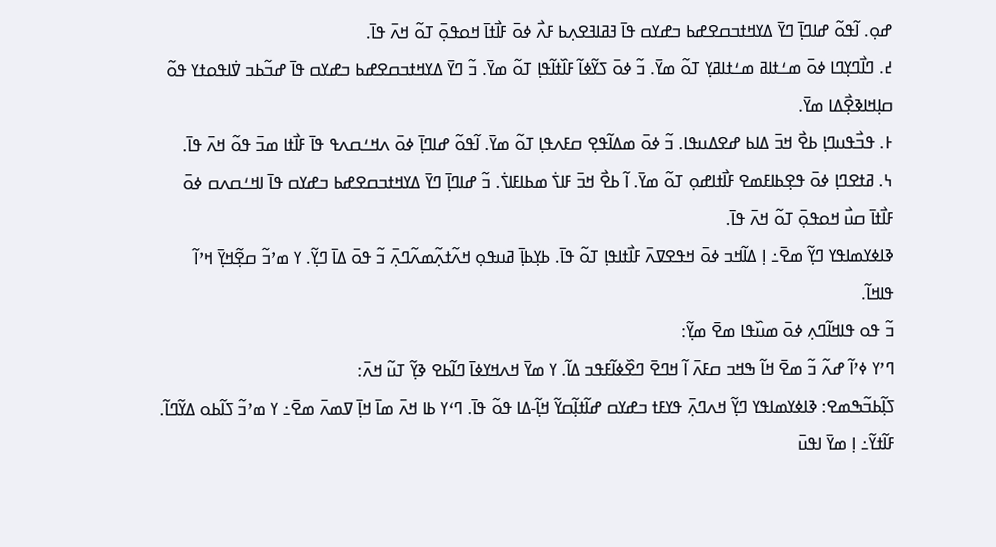ߝߋ߲. ߊ߬ߟߋ߬ ߝߊߣߊ߲߫ ߣߌ߫ ߡߌߞߙߏߛߐߝߕ ߏߝߌߛ ߟߊ߫ ߔߥߊߔߐߍ߲ߕ ߓߍ߯ ߦߋ߫ ߓߊ߯ߙߊ߫ ߞߋߟߋ߲߫ ߠߋ߬ ߞߍ߫ ߟߊ߫.
߄. ߣߊ߯ߣߌ߲ߣߊ ߦߋ߫ ߘߑߙߊߥ ߘߑߙߊߥߌ߲ ߠߋ߬ ߘߌ߫. ߏ߬ ߦߋ߫ ߖߌ߬ߦߊ߬ ߓߊ߰ߙߊ߬ߟߊ߲ ߠߋ߬ ߘߌ߫. ߏ߬ ߣߌ߫ ߡߌߞߙߏߛߐߝߕ ߏߝߌߛ ߟߊ߫ ߝߏ߬ߕߏ ߜ߭ߊߟߋߙߌ ߟߋ߬ ߛߊ߲ߞߊߢߐ߲߯ߡߊ ߘߌ߫.
߅. ߟߏ߯ߟߎߣߊ߲ ߕߐ߯ ߞߏ߫ ߡߊߕ ߝߐߡߎߟߊ. ߏ߬ ߦߋ߫ ߘߡߊ߬ߟߐ߲ ߛߓߍߟߊ߲ ߠߋ߬ ߘߌ߫. ߊ߬ߟߋ߬ ߝߊߣߊ߲߫ ߦߋ߫ ߍߞߑߛߍߟ ߟߊ߫ ߓߊ߯ߙߊ ߘߏ߫ ߟߋ߬ ߞߍ߫ ߟߊ߫.
߆. ߥߙߐߣߊ߲ ߦߋ߫ ߟߐ߲ߕߊߓߘߐ ߓߊ߯ߙߊߝߋ߲ ߠߋ߬ ߘߌ߫. ߊ߬ ߕߐ߯ ߞߏ߫ ߓߊߖ߭ ߘߕߊߓߊߖ߭. ߏ߬ ߝߊߣߊ߲߫ ߣߌ߫ ߡߌߞߙߏߛߐߝߕ ߏߝߌߛ ߟߊ߫ ߊߞߑߛߍߛ ߦߋ߫ ߓߊ߯ߙߊ߫ ߛߎ߯ ߞߋߟߋ߲߫ ߠߋ߬ ߞߍ߫ ߟߊ߫.
ߢߊߦߌߘߊߟߌ ߣߌ߲߬ ߘߐ߫߸ ߊ߲ ߡߊ߬ߞߏ ߦߋ߫ ߞߟߐߜߍ߫ ߓߊ߯ߙߊߟߊ߲ ߠߋ߬ ߟߊ߫. ߕߌ߲ߕߊ߲߫ ߥߎߟߋ߲ ߞߍ߬ߙߍ߲߬ߘߍ߬ߣߍ߲߫ ߏ߬ ߟߋ߫ ߡߊ߫ ߣߌ߲߬. ߌ ߘߴߏ߬ ߛߐ߲߬ߞߌ߲߫ ߞߴߊ߬ ߟߊߞߊ߬.
ߏ߬ ߟߋ ߟߊߞߊ߬ߣߍ߲ ߦߋ߫ ߘߎ߰ߟߊ ߘߐ߫ ߘߌ߲߬:
ߣߴߌ ߦߴߊ߬ ߝߍ߬ ߏ߬ ߘߐ߫ ߞߊ߬ ߒߞߏ ߛߓߍ߫ ߊ߬ ߞߣߐ߫ ߣߐ߰ߦߊ߬ߓߟߏ ߡߊ߬. ߌ ߘߌ߫ ߞߍߞߌߦߊ߫ ߣߊ߬ߕߐ ߢߌ߲߬ ߠߎ߬ ߞߍ߫:
ߖߊ߲߬ߕߏ߬ߒߘߐ: ߢߊߦߌߘߊߟߌ ߣߌ߲߬ ߞߍߣߍ߲߫ ߟߌߓߙ ߏߝߌߛ ߝߊ߬ߙߊ߲߬ߛߌ߬ ߞߊ߲߬-ߡߊ ߟߋ߬ ߟߊ߫. ߣߵߌ ߕߊ ߞߍ߫ ߘߊ߫ ߞߊ߲߫ ߜߘߍ߫ ߘߐ߫߸ ߌ ߘߴߏ߬ ߖߊ߬ߕߋ ߡߌ߬ߣߊ߬. ߓߊ߬ߙߌ߬߸ ߊ߲ ߘߌ߫ ߊߟߎ߫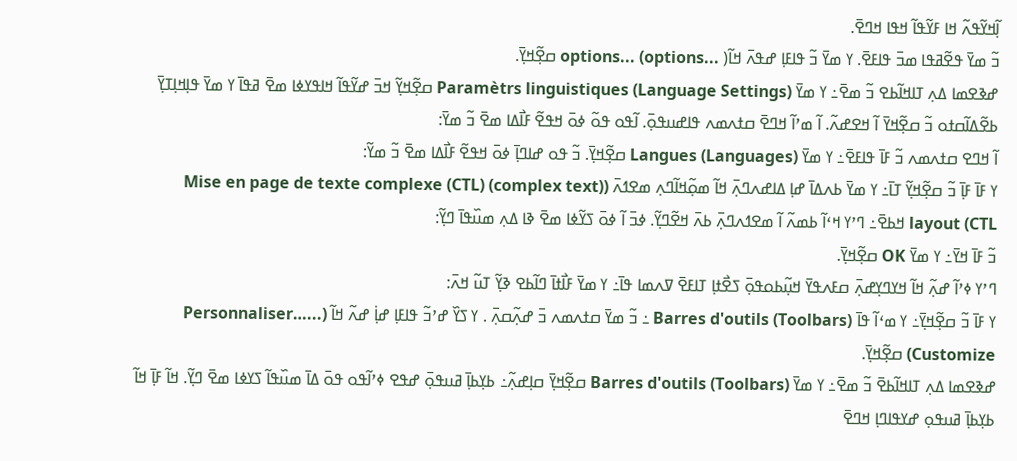ߊ߲߬ߞߌ߬ߟߍ߬ ߞߊ ߓߌ߬ߟߊ߬ ߞߟߊ ߞߣߐ߫.
ߏ߬ ߘߌ߫ ߟߐ߬ߥߟߊ ߘߏ߫ ߟߊߓߐ߫. ߌ ߘߌ߫ ߏ߬ ߟߊߓߊ߲ ߝߟߍ߫ ߞߊ߬( ...options... (options ߛߐ߲߬ߞߌ߲߫.
ߝߢߐߘߊ ߡߍ߲ ߠߊߞߊ߬ߕߐ ߏ߬ ߘߐ߫߸ ߌ ߘߌ߫ (Paramètrs linguistiques (Language Settings ߛߐ߲߬ߞߌ߲߬ ߞߏ߫ ߝߌ߬ߟߊ߬ ߞߊߟߌߦߊ ߘߐ߫ ߥߟߊ߫ ߌ ߘߌ߫ ߟߊ߲ߞߊ߲ߠߌ߲߫ ߕߐ߬ߡߊ߬ߛߙߋ ߏ߬ ߛߐ߲߬ߞߌ߫ ߊ߬ ߞߐߝߍ߬. ߊ߬ ߘߴߊ߬ ߞߣߐ߫ ߛߙߍߘߍ ߟߊߝߎߟߋ߲߫. ߊ߬ߟߋ ߟߋ߬ ߦߋ߫ ߞߟߐ߬ ߓߊ߯ߡߊ ߘߐ߫ ߏ߬ ߘߌ߫:
ߊ߬ ߞߣߐ ߛߙߍߘߍ ߏ߬ ߓߊ߫ ߟߊߓߐ߫߸ ߌ ߘߌ߫ (Langues (Languages ߛߐ߲߬ߞߌ߲߫. ߏ߬ ߟߋ ߝߊߣߊ߲߫ ߦߋ߫ ߞߟߐ߬ ߓߊ߯ߡߊ ߘߐ߫ ߏ߬ ߘߌ߬:
ߌ ߓߊ߫ ߓߊ߲߫ ߏ߬ ߛߐ߲߬ߞߌ߲߬ ߠߊ߫߸ ߌ ߘߌ߫ ߕߍߡߊ߫ ߝߊ߲ ߡߊߝߍߣߍ߲߫ ߞߊ߬ ߘߋ߲߬ߞߊ߬ߣߍ߲ ߘߐߗߍ߫ ((Mise en page de texte complexe (CTL) (complex text layout (CTL ߞߕߐ߫߸ ߣߴߌ ߞߵߊ߬ ߕߘߍ߬ ߊ߬ ߘߐߗߍߣߍ߲߫ ߕߍ߫ ߞߐ߬ߣߌ߲߬. ߦߏ߫ ߊ߬ ߦߋ߫ ߖߌ߬ߦߊ ߘߐ߫ ߢߊ ߡߍ߲ ߘߎ߰ߟߊ߫ ߣߌ߲߬:
ߏ߬ ߓߊ߫ ߞߌ߫߸ ߌ ߘߌ߫ OK ߛߐ߲߬ߞߌ߲߫.
ߣߴߌ ߦߴߊ߬ ߝߍ߲߬ ߞߊ߬ ߞߌߣߌ߲ߝߍ߲߫ ߛߓߍߟߌ߫ ߞߎ߲߬ߕߋߟߋ߲߫ ߖߐ߯ߙߊ߲ ߠߊߓߐ߫ ߜߍߘߊ ߟߊ߫߸ ߌ ߘߌ߫ ߓߊ߯ߙߊ߫ ߣߊ߬ߕߐ ߢߌ߲߬ ߠߎ߬ ߞߍ߫:
ߌ ߓߊ߫ ߏ߬ ߛߐ߲߬ߞߌ߲߫߸ ߌ ߘߵߊ߬ ߟߊ߫ (Barres d'outils (Toolbars ߸ ߏ߬ ߘߌ߫ ߛߙߍߘߍ ߏ߫ ߝߍ߲߬ߛߍ߲߫ . ߌ ߖߌ߰ ߝߴߏ߬ ߟߊߓߊ߲ ߝߊ߲߭ ߝߍ߬ ߞߊ߬ (...Personnaliser… (Customize ߛߐ߲߬ߞߌ߲߫.
ߝߢߐߘߊ ߡߍ߲ ߠߊߞߊ߬ߕߐ߫ ߏ߬ ߘߐ߫߸ ߌ ߘߌ߫ (Barres d'outils (Toolbars ߛߐ߲߬ߞߌ߲߫ ߛߊ߲ߝߍ߲߬߸ ߕߌ߲ߕߊ߲߫ ߥߎߟߋ߲߫ ߝߟߐ ߦߴߊ߬ߟߋ ߟߋ߫ ߡߊ߫ ߘߎ߰ߟߊ߬ ߖߌߦߊ ߘߐ߫ ߣߌ߲߬. ߞߊ߬ ߓߊ߲߫ ߞߊ߬ ߕߌ߲ߕߊ߲߫ ߥߎߟߋ߲ ߝߌߟߊߣߊ߲ ߞߣߐ߫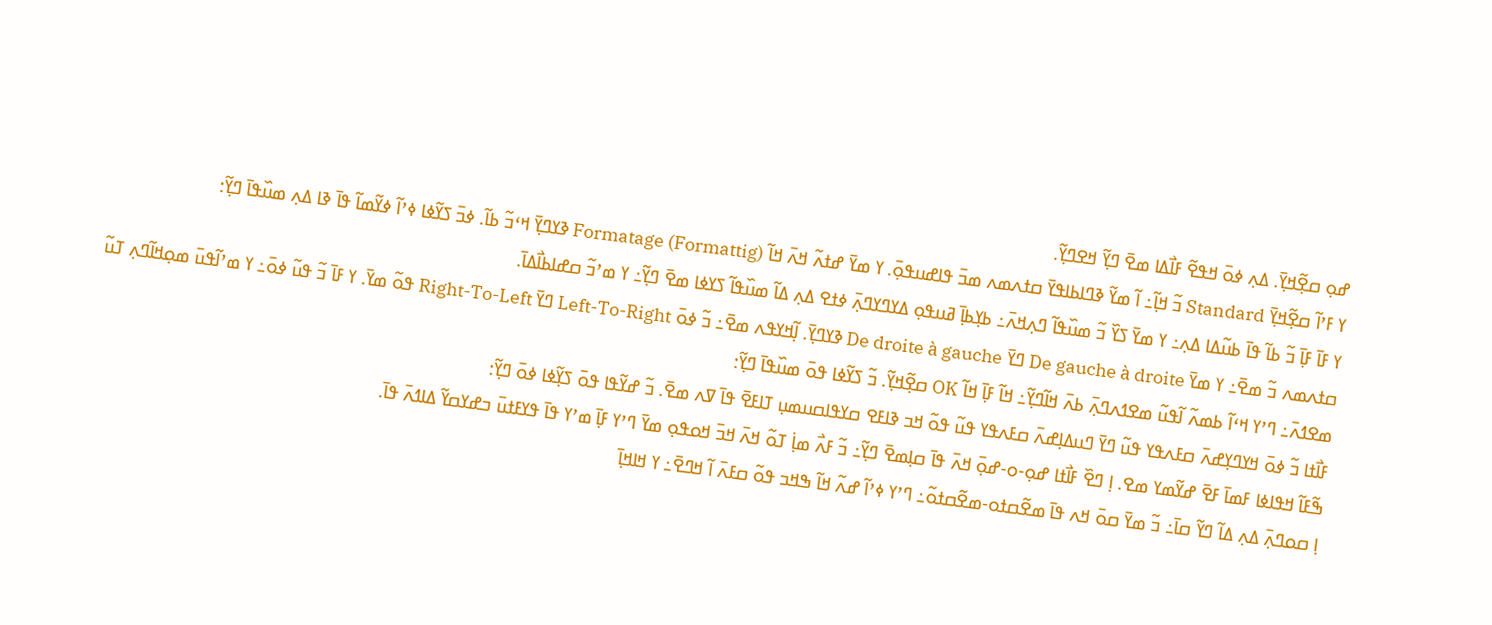ߝߋ߲ ߛߐ߲߬ߞߌ߲߫. ߡߍ߲ ߦߋ߫ ߞߟߐ߬ ߓߊ߯ߡߊ ߘߐ߫ ߣߌ߲߬ ߞߐߣߌ߲߬.
ߌ ߓߴߊ߬ ߛߐ߲߬ߞߌ߲߫ Standard ߏ߬ ߞߊ߲߬߸ ߊ߬ ߘߌ߬ ߢߣߊߕߊߟߌ߫ ߛߙߍߘߍ ߘߏ߫ ߟߊߝߎߟߋ߲߫. ߌ ߘߌ߫ ߝߙߍ߬ ߞߍ߫ ߞߊ߬ (Formatage (Formattig ߢߌߣߌ߲߫ ߞߵߏ߬ ߕߊ߬. ߦߏ߫ ߖߌ߬ߦߊ ߦߴߊ߬ ߦߌ߬ߘߊ߬ ߟߊ߫ ߢߊ ߡߍ߲ ߘߎ߰ߟߊ߫ ߣߌ߲߬:
ߌ ߓߊ߫ ߓߊ߲߫ ߏ߬ ߕߊ߬ ߟߊ߫ ߕߎ߬ߡߊ ߡߍ߲߸ ߌ ߘߌ߫ ߖߌ߰ ߏ߬ ߘߎ߰ߟߊ߬ ߣߍ߲ߞߍ߫߸ ߕߌ߲ߕߊ߲߫ ߥߎߟߋ߲ ߡߌߣߌߣߍ߲߫ ߦߙߐ ߡߍ߲ ߡߊ߬ ߘߎ߰ߟߊ߬ ߖߌߦߊ ߘߐ߫ ߣߌ߲߬߸ ߌ ߘߴߏ߬ ߛߝߊߕߊ߯ߡߊ߫.
ߛߙߍߘߍ ߏ߬ ߘߐ߫߸ ߌ ߘߌ߫ De gauche à droite ߣߌ߫ De droite à gauche ߢߌߣߌ߲߫. ߊ߲߬ߞߌߟߍ ߘߐ߫߸ ߏ߬ ߦߋ߫ Left-To-Right ߣߌ߫ Right-To-Left ߟߋ߬ ߘߌ߫. ߌ ߓߊ߫ ߏ߬ ߟߎ߬ ߦߋ߫߸ ߌ ߘߴߊ߬ߟߎ߫ ߘߋ߲ߞߊ߬ߣߍ߲ ߠߎ߬ ߘߐߗߍ߫߸ ߣߴߌ ߞߵߊ߬ ߕߘߍ߬ ߊ߬ߟߎ߬ ߘߐߗߍߣߍ߲߫ ߕߍ߫ ߞߊ߬ߣߌ߲߬߸ ߞߊ߬ ߓߊ߲߫ ߞߊ߬ OK ߛߐ߲߬ߞߌ߲߬. ߏ߬ ߖߌ߬ߦߊ ߟߋ߫ ߘߎ߰ߟߊ߫ ߣߌ߲߬:
ߓߊ߯ߙߊ ߏ߬ ߦߋ߫ ߞߌߣߌ߲ߝߍ߫ ߛߓߍߟߌ ߟߎ߬ ߣߌ߫ ߣߎߡߊ߲ߝߍ߫ ߛߓߍߟߌ ߟߎ߬ ߟߋ߬ ߞߏ ߢߊߓߐ ߛߌߟߊߛߎߘߎ߲ ߠߊߓߐ߫ ߟߊ߫ ߜߍ ߘߐ߫. ߏ߬ ߝߌ߬ߟߊ ߟߋ߫ ߖߌ߲߬ߦߊ ߦߋ߫ ߣߌ߲߬:
ߒ߬ߓߊ߬ ߞߟߊߦߊ ߓߘߊ߫ ߓߐ߫ ߝߌ߬ߘߌ ߘߐ. ߊ߲ ߣߐ߰ ߓߊ߯ߙߊ ߝߋ߲-ߋ-ߝߋ߲߫ ߞߍ߫ ߟߊ߫ ߛߊ߲ߘߐ߫ ߣߌ߲߬߸ ߏ߬ ߓߍ߯ ߘߊ߲߭ ߠߋ߬ ߞߍ߫ ߞߏ߫ ߞߋߟߋ߲ ߘߌ߫ ߣߴߌ ߓߊ߲߫ ߘߴߌ ߟߊ߫ ߟߌߓߙߎ߫ ߏߝߌߛߌ߬ ߡߊߗߍ߫ ߟߊ߫.
ߊ߲ ߛߋߣߍ߲߫ ߡߍ߲ ߡߊ߬ ߣߌ߬ ߛߊ߫߸ ߏ߬ ߘߌ߫ ߛߋ߫ ߞߍ ߟߊ߫ ߘߐ߬ߛߙߋ-ߘߐ߬ߛߙߋ߬߸ ߣߴߌ ߦߴߊ߬ ߝߍ߬ ߞߊ߬ ߒߞߏ ߟߋ߬ ߛߓߍ߫ ߊ߬ ߞߣߐ߫߸ ߌ ߞߊߞߊ߲߫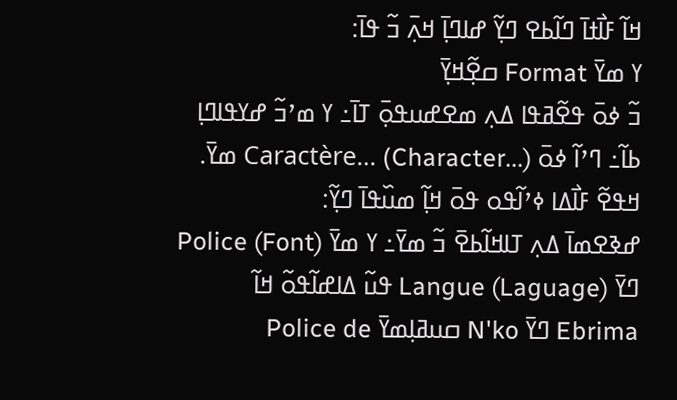ߞߊ߬ ߓߊ߯ߙߊ߫ ߣߊ߬ߕߐ ߣߌ߲߬ ߝߊߣߊ߲߫ ߞߍ߲߫ ߏ߬ ߟߊ߫:
ߌ ߘߌ߫ Format ߛߐ߲߬ߞߌ߲߫
ߏ߬ ߦߋ߫ ߟߐ߬ߥߟߊ ߡߍ߲ ߘߐߝߎߟߋ߲߫ ߠߊ߫߸ ߌ ߘߴߏ߬ ߝߌߟߊߣߊ߲ ߕߊ߬߸ ߣߴߊ߬ ߦߋ߫ (...Caractère… (Character ߘߌ߫. ߞߟߐ߬ ߓߊ߯ߡߊ ߦߴߊ߬ߟߋ ߟߋ߫ ߞߊ߲߬ ߘߎ߰ߟߊ߫ ߣߌ߲߬:
ߝߢߐߘߊ߫ ߡߍ߲ ߠߊߞߊ߬ߕߐ߫ ߏ߬ ߘߌ߫߸ ߌ ߘߌ߫ Police (Font) ߣߌ߫ (Langue (Laguage ߟߎ߬ ߡߊߝߊ߬ߟߋ߬ ߞߊ߬ Ebrima ߣߌ߫ N'ko ߛߎߥߊ߲ߘߌ߫ Police de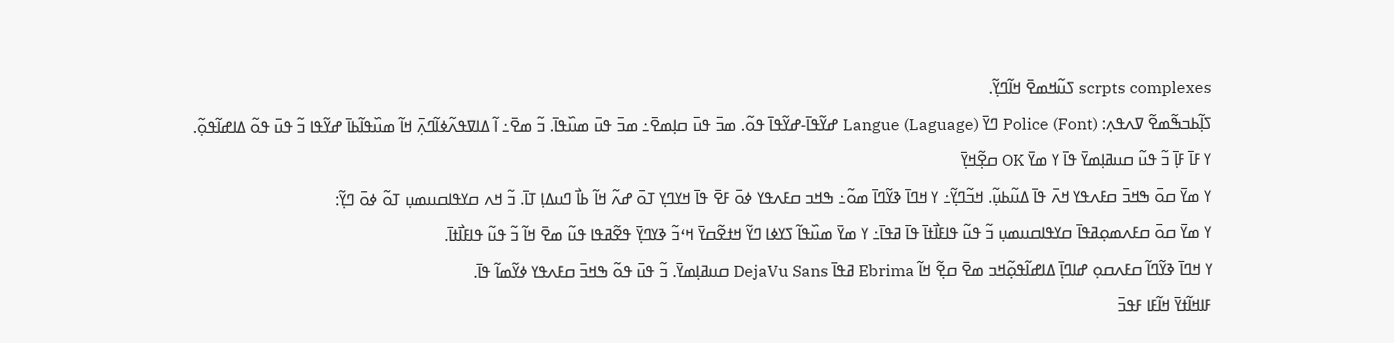scrpts complexes ߖߎ߬ߞߘߐ߫ ߞߊ߬ߣߌ߲߬.
ߖߊ߲߬ߕߏߒ߬ߘߐ߬ ߜߍߟߍ߲: Police (Font) ߣߌ߫ (Langue (Laguage ߝߌ߬ߟߊ߫-ߝߌ߬ߟߊ߫ ߟߋ߬. ߘߏ߫ ߟߎ߫ ߛߊ߲ߘߐ߫߸ ߘߏ߫ ߟߎ߫ ߘߎ߰ߟߊ߫. ߏ߬ ߘߐ߫߸ ߊ߬ ߡߊߜߟߍ߬ߦߊ߬ߣߍ߲߫ ߞߊ߬ ߘߎ߰ߟߊ߬ߕߊ߫ ߝߌ߬ߟߊ ߏ߬ ߟߎ߫ ߟߋ߬ ߡߊߝߊ߬ߟߋ߲߬.
ߌ ߓߊ߫ ߓߊ߲߫ ߏ߬ ߟߎ߬ ߛߎߥߊ߲ߘߌ߫ ߟߊ߫ ߌ ߘߌ߫ OK ߛߐ߲߬ߞߌ߲߫
ߌ ߘߌ߫ ߛߋ߫ ߒߞߏ߫ ߛߓߍߟߌ ߞߍ߫ ߟߊ߫ ߡߎ߬ߕߎ߲߬. ߞߏ߬ߣߌ߲߬߸ ߌ ߞߣߊ߫ ߢߌ߬ߣߊ߫ ߘߋ߬߸ ߒߞߏ ߛߓߍߟߌ ߦߋ߫ ߓߐ߫ ߟߊ߫ ߞߌߣߌ߲ ߠߋ߫ ߝߍ߬ ߞߊ߬ ߕߊ߯ ߣߎߡߊ߲ ߠߊ߫. ߏ߬ ߞߍ ߛߌߟߊߛߎߘߎ߲ ߠߋ߬ ߦߋ߫ ߣߌ߲߬:
ߌ ߘߌ߫ ߛߋ߫ ߛߓߍߘߋ߲ߥߟߊ߫ ߛߌߟߊߛߎߘߎ߲ ߏ߬ ߟߎ߬ ߟߊߓߊ߯ߙߊ߫ ߟߊ߫ ߥߟߊ߫߸ ߌ ߘߌ߫ ߘߎ߰ߟߊ߬ ߖߌߦߊ ߣߌ߬ ߞߙߐ߬ߛߌ߫ ߞߵߏ߬ ߢߌߣߌ߲߫ ߟߐ߬ߥߟߊ ߟߎ߬ ߘߐ߫ ߞߊ߬ ߏ߬ ߟߎ߬ ߟߊߓߊ߯ߙߊ߫.
ߌ ߞߣߊ߫ ߢߌ߬ߣߊ߬ ߛߓߍߛߋ߲ ߝߊߣߊ߲߫ ߡߊߝߊ߬ߟߋ߲߬ߞߏ ߘߐ߫ ߛߐ߲߬ ߞߊ߬ Ebrima ߥߟߊ߫ DejaVu Sans ߛߎߥߊ߲ߘߌ߫. ߏ߬ ߟߎ߫ ߟߋ߬ ߒߞߏ߫ ߛߓߍߟߌ ߦߌ߬ߘߊ߬ ߟߊ߫.
ߓߊߞߊ߬ߙߌ߫ ߞߊ߬ߓߊ ߓߟߏ߫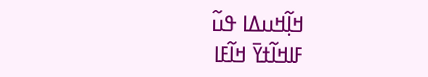ߞߊ߲߬ߞߎߡߊ ߟߎ߬
ߓߊߞߊ߬ߙߌ߫ ߞߊ߬ߓߊ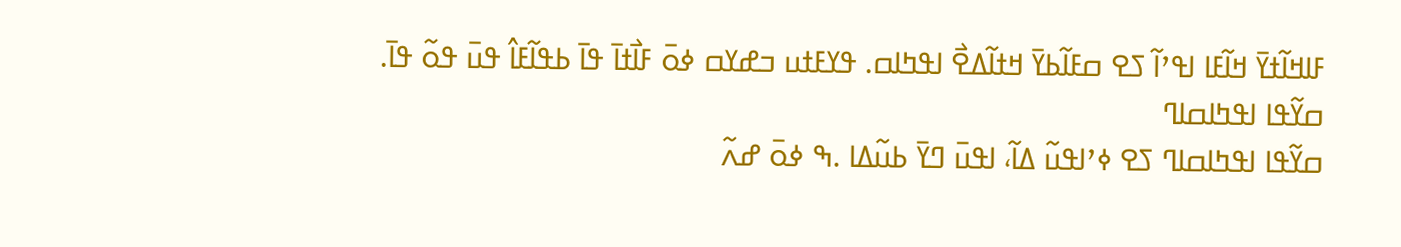ߓߊߞߊ߬ߙߌ߫ ߞߊ߬ߓߊ ߊߟߴߊ߬ ߖߐ ߛߓߊ߬ߕߌ߫ ߞߙߊ߬ߡߐ߯ ߊߟߤߊߛ. ߟߌߓߙߎ ߏߝߌߛ ߦߋ߫ ߓߊ߯ߙߊ߫ ߟߊ߫ ߕߟߊ߬ߓߊ߮ ߟߎ߫ ߟߋ߬ ߟߊ߫.
ߛߌ߬ߟߊ ߊߟߤߊߛߊߣ
ߛߌ߬ߟߊ ߊߟߤߊߛߊߣ ߖߐ ߦߴߊߟߎ߬ ߡߊ߬، ߊߟߎ߫ ߣߌ߫ ߕߎ߬ߡߊ .ߒ ߦߋ߫ ߝߍ߬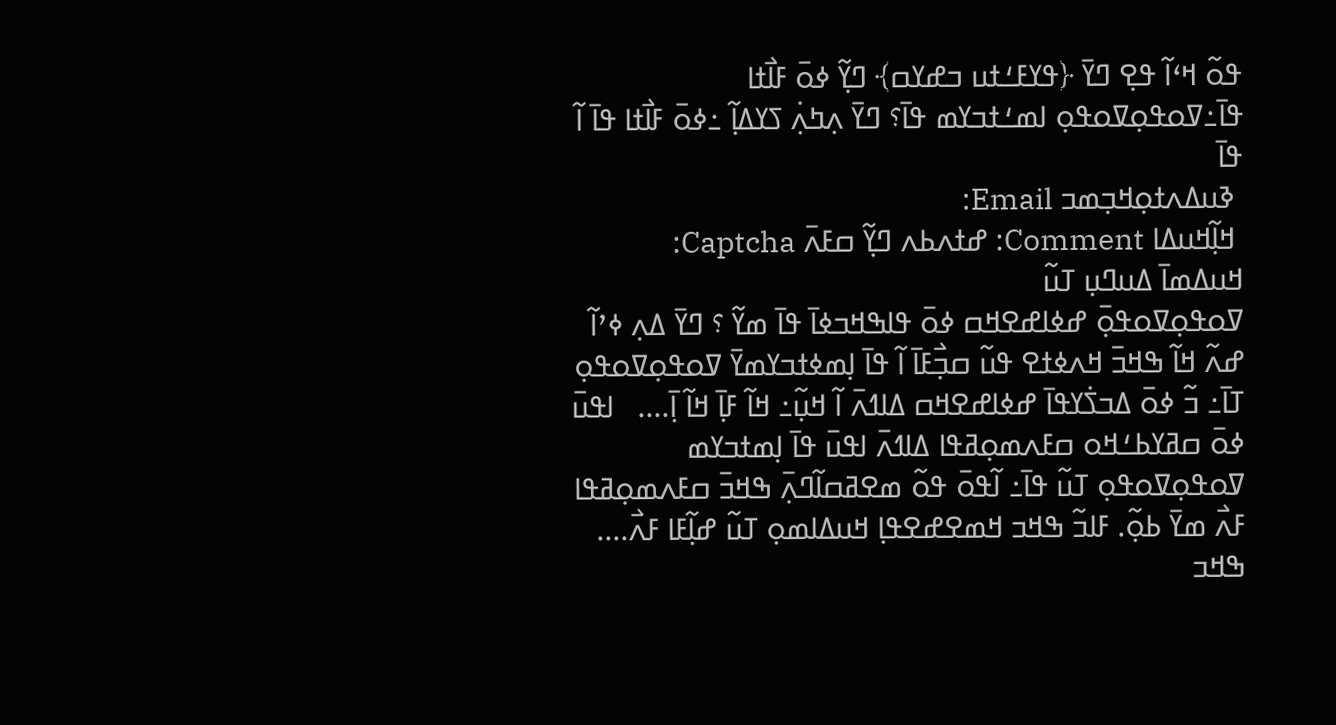ߟߋ߬ ߞߵߊ߬ ߟߐ߲ ߣߌ߫ ﴿ߟߌߓߑߙߎ ߏߝߌߛ﴾ ߣߌ߲߬ ߦߋ߫ ߓߊ߯ߙߊ ߟߊ߫߸ߜߋߟߋ߲ߜߋߟߋ߲ ߊߘߑߙߏߌߘ ߟߊ߫؟ ߣߌ߫ ߍ߲ߤߍ߲߭ ߖߌߡߊ߲߬ ߸ߦߋ߫ ߓߊ߯ߙߊ ߟߊ߫ ߊ߬ ߟߊ߫
 ߢߎߡߍߙߋ߲ߞߏ߲ߘߏ Email:
 ߞߊ߲߬ߞߎߡߊ Comment: ߝߙߍߕߍ ߣߌ߲߬ ߛߓߍ߫ Captcha:
ߞߎߡߘߊ߫ ߡߎߣߎ߲ ߠߎ߬
ߜߋߟߋ߲ߜߋߟߋ߲߫ ߝߦߊߝߐߞߛ ߦߋ߫ ߟߊߒߞߏߦߊ߫ ߟߊ߫ ߘߌ߬ ؟ ߣߌ߫ ߡߍ߲ ߦߴߊ߬ ߝߍ߬ ߞߊ߬ ߒߞߏ߫ ߞߍߦߙߐ ߟߎ߬ ߛߏ߲߯ߓߊ߫ ߊ߬ ߟߊ߫ ߊ߲ߘߦߙߏߌߘߌ߫ ߜߋߟߋ߲ߜߋߟߋ߲ ߠߊ߫߸ ߏ߬ ߦߋ߫ ߡߏߖ߭ߌߟߊ߫ ߝߦߊߝߐߞߛ ߡߊߗߍ߫ ߊ߬ ߞߎ߲߬߸ ߞߊ߬ ߓߊ߲߫ ߞߊ߬ ߊ߲߫....   ߊߟߎ߫ ߦߋ߫ ߛߥߌߕߑߞߋ ߛߓߍߘߋ߲ߥߟߊ ߡߊߗߍ߫ ߊߟߎ߫ ߟߊ߫ ߊ߲ߘߙߏߌߘ ߜߋߟߋ߲ߜߋߟߋ߲ ߠߎ߬ ߟߊ߫߸ ߊ߬ߟߋ߫ ߟߋ߬ ߘߐߥߛߊ߬ߣߍ߲߫ ߒߞߏ߫ ߛߓߍߘߋ߲ߥߟߊ ߓߍ߯ ߘߌ߫ ߕߋ߲߬. ߓߊߏ߬ ߒߞߏ ߞߘߐߝߐߟߊ߲ ߞߎߡߊߘߋ߲ ߠߎ߬ ߝߊ߲߬ߓߊ ߓߍ߯.... ߒߞߏ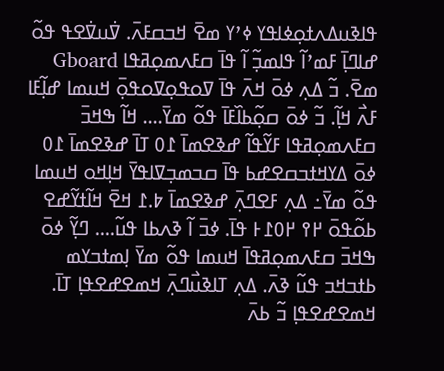ߟߊߢߎߡߍߙߋ߲ߦߊߟߌ ߦߴߌ ߘߐ߫ ߞߏߛߓߍ߫. ߜ߭ߎߜ߭ߐߟ ߟߋ߬ ߝߊߣߊ߲߫ ߓߘߴߊ߬ ߟߊߘߏ߲߬ ߊ߬ ߟߊ߫ ߛߓߍߘߋ߲ߥߟߊ Gboard ߘߐ߫. ߏ߬ ߡߍ߲ ߦߋ߫ ߞߍ߫ ߟߊ߫ ߜߋߟߋ߲ߜߋߟߋ߲߫ ߞߎߘߊ ߝߊ߲߬ߓߊ ߓߍ߯ ߞߊ߲߬. ߏ߬ ߦߋ߫ ߛߋ߲߬ߕߊ߰ߓߊ߫ ߟߋ߬ ߘߌ߫.... ߞߊ߬ ߒߞߏ߫ ߛߓߍߘߋ߲ߥߟߊ ߓߌ߬ߟߊ߬ ߝߢߐߘߊ߫ ߁߀ ߠߊ߫ ߝߢߐߘߊ߫ ߁߀ ߦߋ߫ ߡߌߞߙߏߛߐߝߕ ߟߊ߫ ߛߏߘߏ߲ߜߊߟߌ߫ ߞߊ߲ߞߋ ߞߎߘߊ ߟߋ߬ ߘߌ߫߸ ߡߍ߲ ߓߐߣߍ߲߫ ߝߢߐߘߊ߫ ߈.߁ ߞߐ߫ ߞߊ߬ߙߌ߬ߝߐ ߕߋ߬ߟߋ߫ ߂߉ ߂߀߁߅ ߟߊ߫. ߦߏ߫ ߊ߬ ߢߍߕߊ ߟߎ߬.... ߣߌ߲߬ ߦߋ߫ ߒߞߏ߫ ߛߓߍߘߋ߲ߥߟߊ߫ ߞߎߘߊ ߟߋ߬ ߘߌ߫ ߊ߲ߘߙߏߌߘ ߕߙߏߞߏ ߟߎ߬ ߢߍ߫. ߡߍ߲ ߠߊߢߎ߯ߣߍ߲߫ ߞߘߐߝߐߟߊ߲ ߠߊ߫. ߞߘߐߝߐߟߊ߲ ߏ߬ ߕߍ߫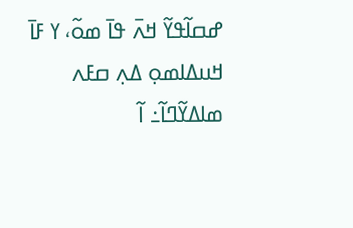ߝߛߊ߬ߟߌ߬ ߞߍ߫ ߟߊ߫ ߘߋ߬، ߌ ߓߊ߫ ߞߎߡߊߘߋ߲ ߡߍ߲ ߛߓߍ ߘߊߡߌ߬ߣߊ߬߸ ߊ߬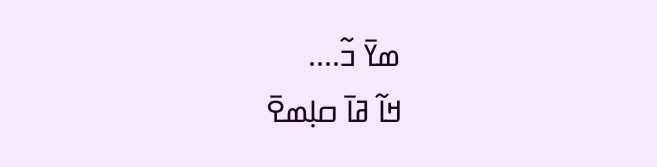ߘߌ߫ ߏ߬....
ߞߊ߬ ߥߊ߫ ߛߊ߲ߘߐ߫